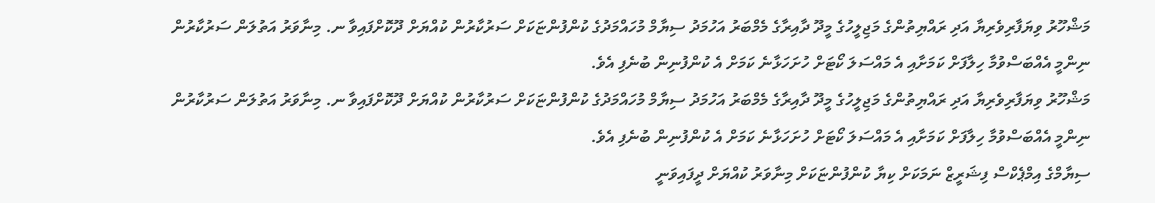މަޝްހޫރު ވިޔަފާރިވެރިޔާ އަދި ރައްޔިތުންގެ މަޖިލީހުގެ މީދޫ ދާއިރާގެ މެމްބަރު އަހުމަދު ސިޔާމް މުހައްމަދުގެ ކުންފުންޏަކަށް ސަރުކާރުން ކުއްޔަށް ދޫކޮށްފައިވާ ނ. މިނާވަރު އަތުލަން ސަރުކާރުން ނިންމީ އެއްބަސްވުމާ ހިލާފަށް ކަމަށާއި އެ މައްސަލަ ކޯޓަށް ހުށަހަޅާނެ ކަމަށް އެ ކުންފުނިން ބުނެފި އެވެ.
މަޝްހޫރު ވިޔަފާރިވެރިޔާ އަދި ރައްޔިތުންގެ މަޖިލީހުގެ މީދޫ ދާއިރާގެ މެމްބަރު އަހުމަދު ސިޔާމް މުހައްމަދުގެ ކުންފުންޏަކަށް ސަރުކާރުން ކުއްޔަށް ދޫކޮށްފައިވާ ނ. މިނާވަރު އަތުލަން ސަރުކާރުން ނިންމީ އެއްބަސްވުމާ ހިލާފަށް ކަމަށާއި އެ މައްސަލަ ކޯޓަށް ހުށަހަޅާނެ ކަމަށް އެ ކުންފުނިން ބުނެފި އެވެ.
ސިޔާމްގެ އިމްޕެކްސް ފިޝަރީޒް ނަމަކަށް ކިޔާ ކުންފުންޏަކަށް މިނާވަރު ކުއްޔަށް ދީފައިވަނީ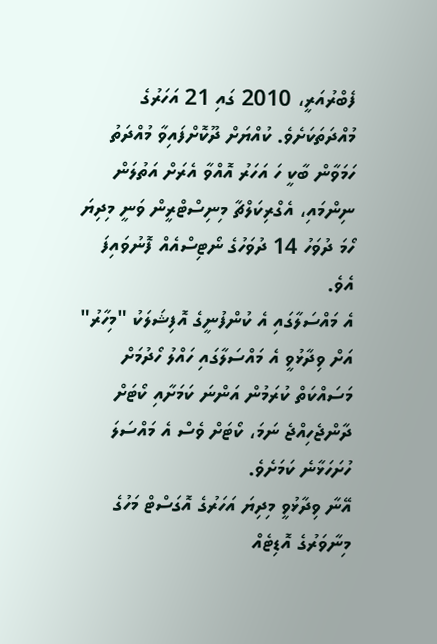ފެބްރުއަރީ، 2010 ގައި 21 އަހަރުގެ މުއްދަތަކަށެވެ. ކުއްޔަށް ދޫކޮށްފައިވާ މުއްދަތު ހަމަވާން ބާކީ ހަ އަހަރު އޮއްވާ އެރަށް އަތުލަން ނިންމައި، އެގްރިކަލްޗާ މިނިސްޓްރީން ވަނީ މިދިޔަ ހޯމަ ދުވަހު 14 ދުވަހުގެ ނޯޓިސްއެއް ފޮނުވައިފަ އެވެ.
އެ މައްސަލާގައި އެ ކުންފުނީގެ އޮފިޝަލަކު "މިހާރު" އަށް ވިދާޅުވީ އެ މައްސަލާގައި ހައްލު ހޯދުމަށް މަސައްކަތް ކުރަމުން އަންނަ ކަމަށާއި ކޯޓަށް ދާންޖެހިއްޖެ ނަމަ، ކޯޓަށް ވެސް އެ މައްސަލަ ހުށަހަޅާނެ ކަމަށެވެ.
އޭނާ ވިދާޅުވީ މިދިޔަ އަހަރުގެ އޮގަސްޓް މަހުގެ މިނާވަރުގެ އޮޑިޓެއް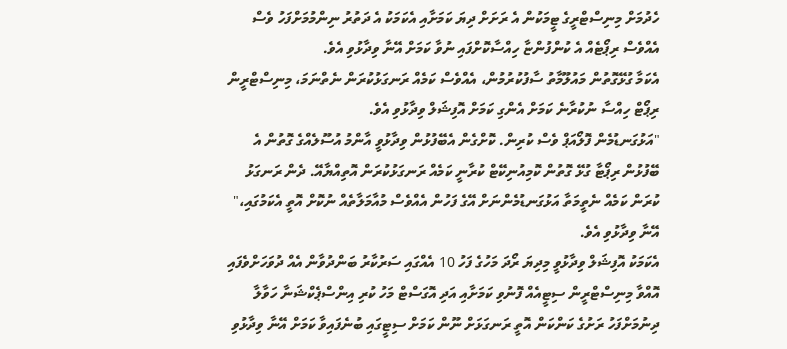ހެދުމަށް މިނިސްޓްރީގެ ޓީމަކުން އެ ރަށަށް ދިޔަ ކަމަށާއި އެކަމަކު އެ ދަތުރު ނިންމުމަށްފަހު ވެސް އެއްވެސް ރިޕޯޓެއް އެ ކުންފުންޏާ ހިއްސާކޮށްފައި ނުވާ ކަމަށް އޭނާ ވިދާޅުވި އެވެ.
އެކަމާ ގުޅޭގޮތުން މައުލޫމާތު ސާފުކުރުމުން، އެއްވެސް ކަމެއް ރަނގަޅުކުރަން ނެތްނަމަ، މިނިސްޓްރީން ރިޕޯޓް ހިއްސާ ނުކުރާނެ ކަމަށް އެންގި ކަމަށް އޮފިޝަލް ވިދާޅުވި އެވެ.
"އަޅުގަނޑުމެން ފޮލޯއަޕް ވެސް ކުރިން. ކޮށްގެން އެބޭފުޅުން ވިދާޅުވީ އާންމު އުސޫލެއްގެ ގޮތުން އެ ބޭފުޅުން ރިޕޯޓާ ގުޅޭ ގޮތުން ކޮމިއުނިކޭޓް ކުރާނީ ކަމެއް ރަނގަޅުކުރަން އޮތިއްޔާއޭ. ދެން ރަނގަޅު ކުރަން ކަމެއް ނެތީމަތާ އަޅުގަނޑުމެންނަށް އޭގެ ފަހުން އެއްވެސް މުއާމަލާތެއް ނުކޮށް އޮތީ އެކަމުގައި،" އޭނާ ވިދާޅުވި އެވެ.
އެކަމަކު އޮފިޝަލް ވިދާޅުވީ މިދިޔަ ރޯދަ މަހުގެ ފަހު 10 އެއްގައި ސަރުކާރު ބަންދުވާން އެއް ދުވަހަށްވެފައި އޮއްވާ މިނިސްޓްރީން ސިޓީއެއް ފޮނުވި ކަމަށާއި އަދި އޮގަސްޓް މަހު ކުރި އިންސްޕެކްޝަނާ ހަވާލާ ދިނުމަށްފަހު ރަށުގެ ކަންކަން އޮތީ ރަނގަޅަށް ނޫން ކަމަށް ސިޓީގައި ބުނެފައިވާ ކަމަށް އޭނާ ވިދާޅުވި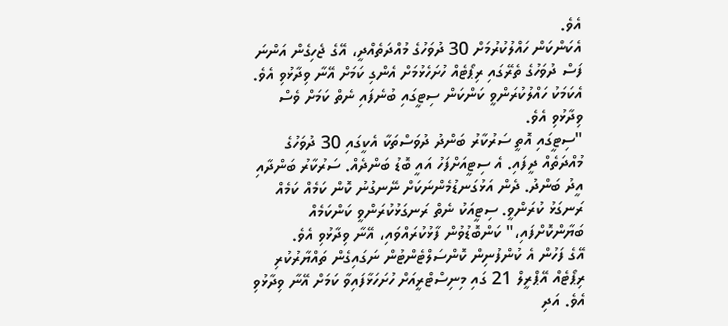އެވެ.
އެކަންކަން ހައްލުކުރުމަށް 30 ދުވަހުގެ މުއްދަތެއްދީ، އޭގެ ޖެހިގެން އަންނަ ފަސް ދުވަހުގެ ތެރޭގައި ރިޕޯޓެއް ހުށަހެޅުމަށް އެންގި ކަމަށް އޭނާ ވިދާޅުވި އެވެ. އެކަމަކު ހައްލުކުރަންވީ ކަންކަން ސިޓީގައި ބުނެފައި ނެތް ކަމަށް ވެސް ވިދާޅުވި އެވެ.
"ސިޓީގައި އޮތީ ސަރުކާރު ބަންދު ދުވަސްތަކާ އެކީގައި 30 ދުވަހުގެ މުއްދަތެއް ދީފައި. އެ ސިޓީއަށްފަހު އައީ ބޮޑު ބަންދެއް. ސަރުކާރު ބަންދާއި އީދު ބަންދު. ދެން އަޅުގަނޑުމެންނަކަށް ނޭނގުނު ކޮން ކަމެއް ކަމެއް ރަނގަޅު ކުރަންވީ. ސިޓީއަކު ނެތް ރަނގަޅުކުރަންވީ ކަންކަމެއް ބަޔާންކޮށްފައި،" ކަންބޮޑުވުން ފާޅުކުރައްވައި، އޭނާ ވިދާޅުވި އެވެ.
އޭގެ ފަހުން އެ ކުންފުނިން ކޮންސަލްޓެންޓުން ނަގައިގެން ތައްޔާރުކުރި ރިޕޯޓެއް އޭޕްރީލް 21 ގައި މިނިސްޓްރީއަށް ހުށަހަޅާފައިވާ ކަމަށް އޭނާ ވިދާޅުވި އެވެ. އަދި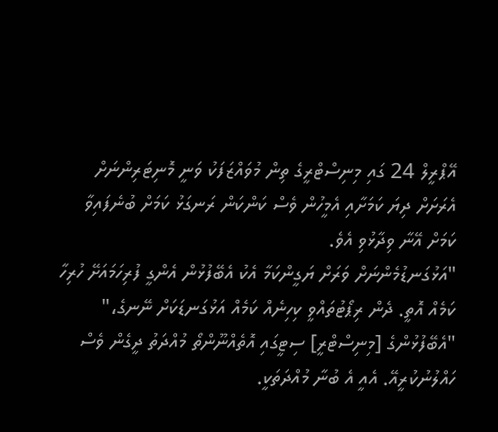އޭޕްރީލް 24 ގައި މިނިސްޓްރީގެ ތިން މުވައްޒަފަކު ވަނީ މޮނިޓަރިންނަށް އެރަށަށް ދިޔަ ކަމަށާއި އެމީހުން ވެސް ކަންކަން ރަނގަޅު ކަމަށް ބުނެފައިވާ ކަމަށް އޭނާ ވިދާޅުވި އެވެ.
"އަޅުގަނޑުމެންނަށް ވަރަށް ޔަގީންކަމާ އެކު އެބޭފުޅުން އެންގީ ފުރިހަމައަށޭ ހުރިހާ ކަމެއް އޮތީ. ދެން ރިޕޯޓުތައްވީ ކިހިނެއް ކަމެއް އަޅުގަނޑަކަށް ނޭނގެ،"
"އެބޭފުޅުންގެ [މިނިސްޓްރީ] ސިޓީގައި އޮތެއްނޫންތޯ މުއްދަތު ދީގެން ވެސް ހައްލުނުކުރީއޭ. އެއީ އެ ބުނާ މުއްދަތަކީ.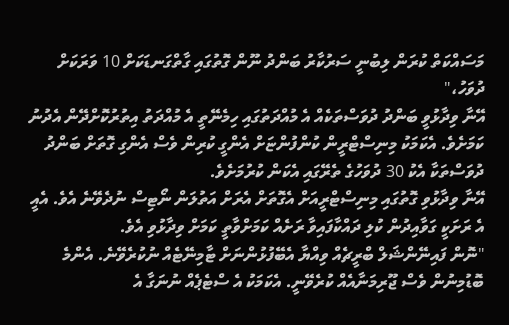މަސައްކަތް ކުރަން ލިބުނީ ސަރުކާރު ބަންދު ނޫން ގޮތުގައި ގާތްގަނޑަކަށް 10 ވަރަކަށް ދުވަހު،"
އޭނާ ވިދާޅުވީ ބަންދު ދުވަސްތަކެއް އެ މުއްދަތުގައި ހިމެނޭތީ އެ މުއްދަތު އިތުރުކޮށްދޭން އެދުނު ކަމަށެވެ. އެކަމަކު މިނިސްޓްރީން ކުންފުންޏަށް އެންގީ ކުރިން ވެސް އެންގި ގޮތަށް ބަންދު ދުވަސްތަކާ އެކު 30 ދުވަހުގެ ތެރޭގައި އެކަން ކުރުމަށެވެ.
އޭނާ ވިދާޅުވި ގޮތުގައި މިނިސްޓްރީއަށް އެގޮތަށް އެރަށް އަތުލަން ނޯޓިސް ނުދެވޭނެ އެވެ. އެއީ އެ ރަށަކީ ގަވާއިދުން ކުލި ދައްކާފައިވާ ރަށެއް ކަމަށްވާތީ ކަމަށް ވިދާޅުވި އެވެ.
"ނޮން ފައިނޭންޝަލް ބްރީޗެއް ވިއްޔާ އެބޭފުޅުންނަށް ޓާމިނޭޓެއް ނުކުރެވޭނެ. އެންމެ ބޮޑުމިނުން ވެސް ޖޫރިމަނާއެއް ކުރެވޭނީ. އެކަމަކު އެ ސްޓެޕެއް ނުނަގާ އެ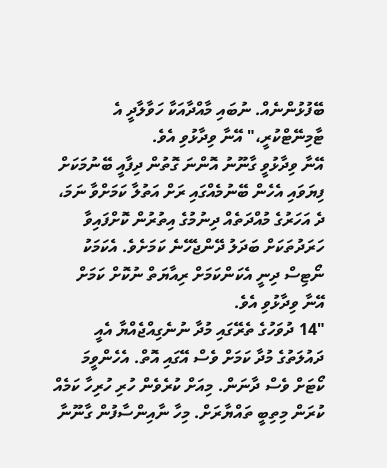ބޭފުޅުންނެއް. ނުބައި މާއްދާއަކާ ހަވާލާދީ އެ ޓާމިނޭޓްކުރީ،" އޭނާ ވިދާޅުވި އެވެ.
އޭނާ ވިދާޅުވީ ގާނޫނު އޮންނަ ގޮތުން ދިފާއީ ބޭނުމަކަށް ފިޔަވައި އެހެން ބޭނުމެއްގައި ރަށް އަތުލާ ކަމަށްވާ ނަމަ، ދެ އަހަރުގެ މުއްދަތެއް ދިނުމުގެ އިތުރުން ކޮށްފައިވާ ހަރަދުތަކަށް ބަދަލު ދޭންޖެހޭނެ ކަމަށެވެ. އެކަމަކު ނޯޓިސް ދިނީ އެކަންކަމަށް ރިއާޔަތް ނުކޮށް ކަމަށް އޭނާ ވިދާޅުވި އެވެ.
"14 ދުވަހުގެ ތެރޭގައި މުދާ ނުނެގިއްޖެއްޔާ އެއީ ދައުލަތުގެ މުދާ ކަމަށް ވެސް އޭގައި އޮތް. އެހެންވީމަ ކޯޓަށް ވެސް ދާނަން. މިއަށް ކުރެވެން ހުރި ހުރިހާ ކަމެއް ކުރަން މިތިބީ ތައްޔާރަށް. މިހާ ނާއިންސާފުން ގާނޫނާ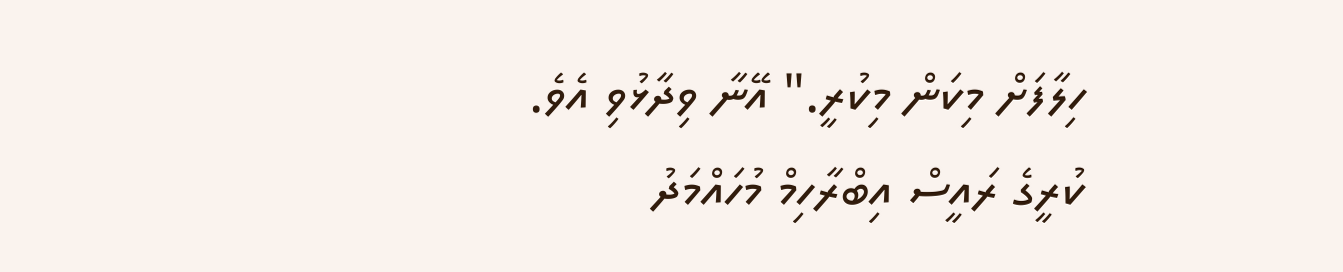ހިލާފަށް މިކަން މިކުރީ." އޭނާ ވިދާޅުވި އެވެ.
ކުރީގެ ރައީސް އިބްރާހިމް މުހައްމަދު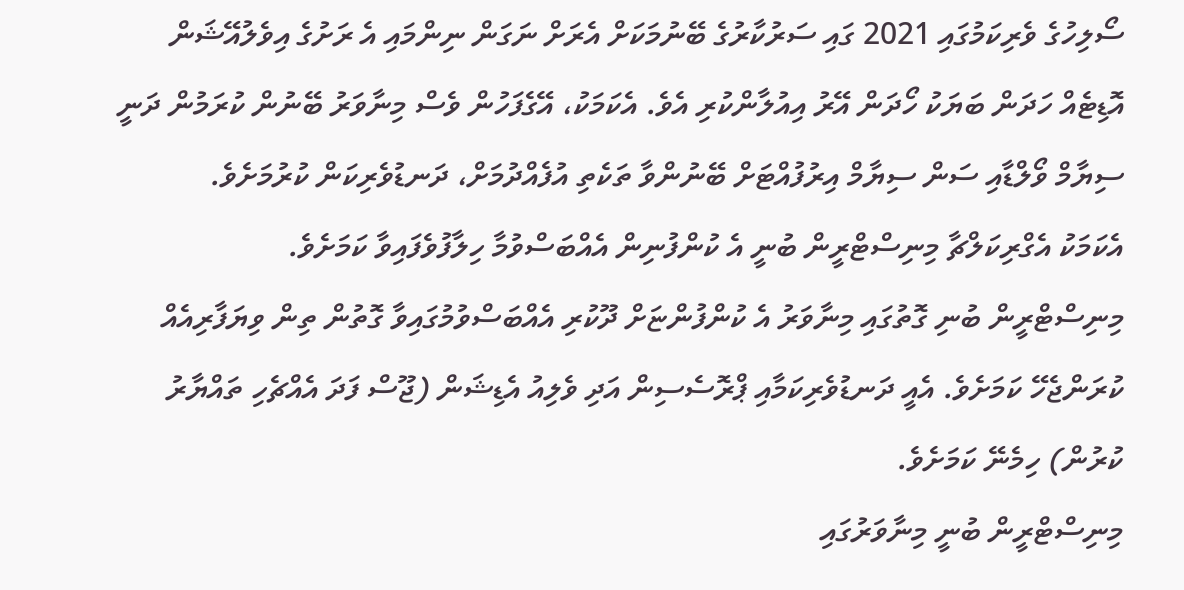ސޯލިހުގެ ވެރިކަމުގައި 2021 ގައި ސަރުކާރުގެ ބޭނުމަކަށް އެރަށް ނަގަން ނިންމައި އެ ރަށުގެ އިވެލުއޭޝަން އޮޑިޓެއް ހަދަން ބަޔަކު ހޯދަން އޭރު އިއުލާންކުރި އެވެ. އެކަމަކު، އޭގެފަހުން ވެސް މިނާވަރު ބޭނުން ކުރަމުން ދަނީ ސިޔާމް ވޯލްޑާއި ސަން ސިޔާމް އިރުފުއްޓަށް ބޭނުންވާ ތަކެތި އުފެއްދުމަށް، ދަނޑުވެރިކަން ކުރުމަށެވެ.
އެކަމަކު އެގްރިކަލްޗާ މިނިސްޓްރީން ބުނީ އެ ކުންފުނިން އެއްބަސްވުމާ ހިލާފުވެފައިވާ ކަމަށެވެ.
މިނިސްޓްރީން ބުނި ގޮތުގައި މިނާވަރު އެ ކުންފުންޏަށް ދޫކުރި އެއްބަސްވުމުގައިވާ ގޮތުން ތިން ވިޔަފާރިއެއް ކުރަންޖެހޭ ކަމަށެވެ. އެއީ ދަނޑުވެރިކަމާއި ޕްރޮސެސިން އަދި ވެލިއު އެޑިޝަން (ޖޫސް ފަދަ އެއްޗެހި ތައްޔާރު ކުރުން) ހިމެނޭ ކަމަށެވެ.
މިނިސްޓްރީން ބުނީ މިނާވަރުގައި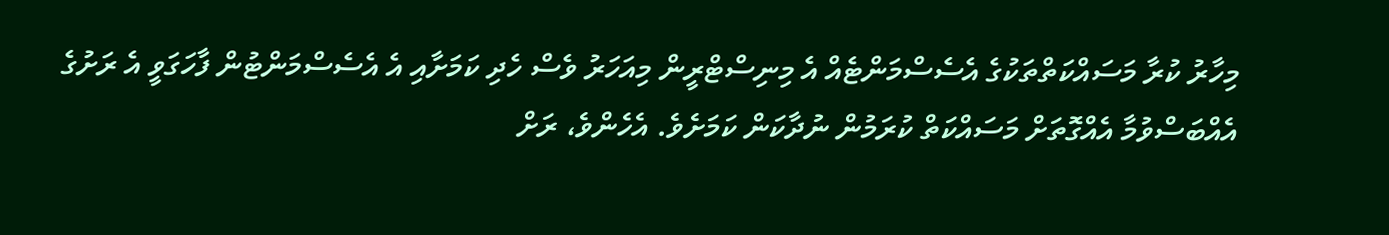މިހާރު ކުރާ މަސައްކަތްތަކުގެ އެސެސްމަންޓެއް އެ މިނިސްޓްރީން މިއަހަރު ވެސް ހެދި ކަމަށާއި އެ އެސެސްމަންޓުން ފާހަގަވީ އެ ރަށުގެ އެއްބަސްވުމާ އެއްގޮތަށް މަސައްކަތް ކުރަމުން ނުދާކަން ކަމަށެވެ. އެހެންވެ، ރަށް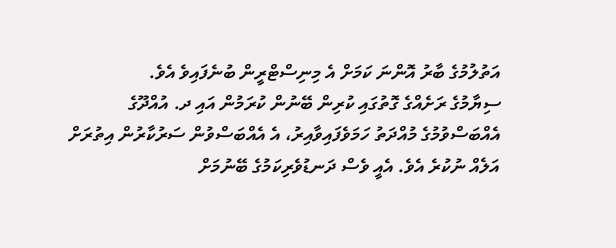އަތުލުމުގެ ބާރު އޮންނަ ކަމަށް އެ މިނިސްޓްރީން ބުނެފައިވެ އެވެ.
ސިޔާމުގެ ރަށެއްގެ ގޮތުގައި ކުރިން ބޭނުން ކުރަމުން އައި ދ. އުއްދޫގެ އެއްބަސްވުމުގެ މުއްދަތު ހަމަވެފައިވާއިރު، އެ އެއްބަސްވުން ސަރުކާރުން އިތުރަށް އަލެއް ނުކުރެ އެވެ. އެއީ ވެސް ދަނޑުވެރިކަމުގެ ބޭނުމަށް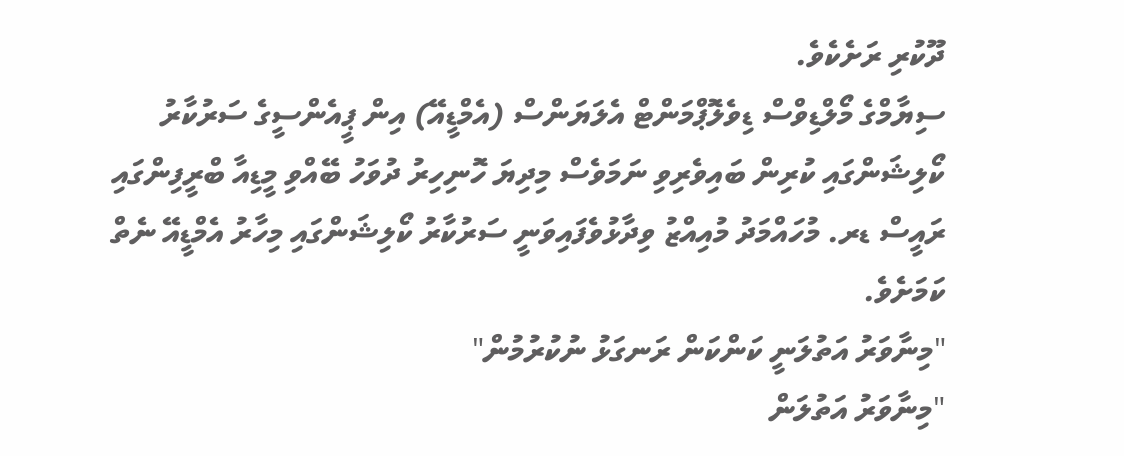ދޫކުރި ރަށެކެވެ.
ސިޔާމްގެ މޯލްޑިވްސް ޑިވެލޮޕްމަންޓް އެލަޔަންސް (އެމްޑީއޭ) އިން ޕީއެންސީގެ ސަރުކާރު ކޯލިޝަންގައި ކުރިން ބައިވެރިވި ނަމަވެސް މިދިޔަ ހޮނިހިރު ދުވަހު ބޭއްވި މީޑިއާ ބްރީފިންގައި ރައީސް ޑރ. މުހައްމަދު މުއިއްޒު ވިދާޅުވެފައިވަނީ ސަރުކާރު ކޯލިޝަންގައި މިހާރު އެމްޑީއޭ ނެތް ކަމަށެވެ.
"މިނާވަރު އަތުލަނީ ކަންކަން ރަނގަޅު ނުކުރުމުން"
"މިނާވަރު އަތުލަން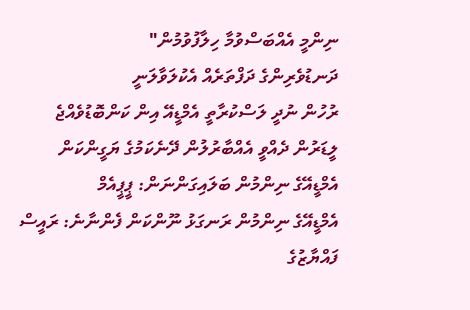ނިންމީ އެއްބަސްވުމާ ހިލާފުވުމުން"
ދަނޑުވެރިންގެ ދަފްތަރެއް އެކުލަވާލަނީ
ރުހުން ނުދީ ލަސްކުރާތީ އެމްޑީއޭ އިން ކަންބޮޑުވެއްޖެ
ލީޑަރުން ދެއްވީ އެއްބާރުލުން ދޭނެކަމުގެ ޔަގީންކަން
އެމްޑީއޭގެ ނިންމުން ބަލައިގަންނަން: ޕީޕީއެމް
އެމްޑީއޭގެ ނިންމުން ރަނގަޅު ނޫންކަން ފެންނާނެ: ރައީސް
ފައްޔާޒުގެ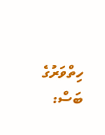ހިތްވަރުގެ ބަސް: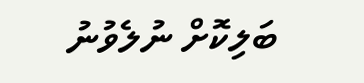ބަލިކޮށް ނުލެވުނު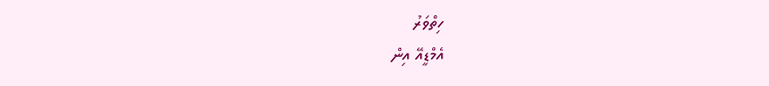ހިތްވަރު
އެމްޑީއޭ އިން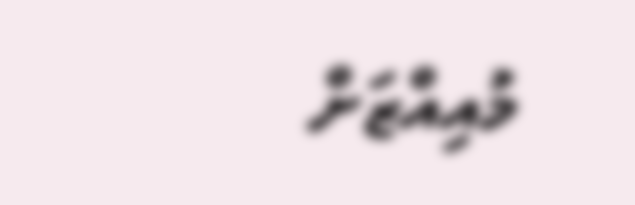މުއިއްޒަށް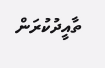ތާއީދުކުރަން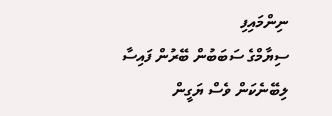ނިންމައިފި
ސިޔާމްގެ ސަބަބުން ބޭރުން ފައިސާ ލިބޭނެކަން ވެސް ޔަގީން